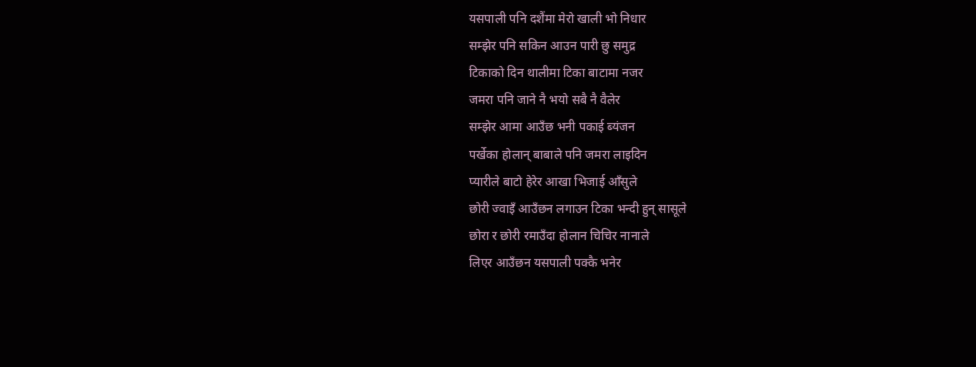यसपाली पनि दशैंमा मेरो खाली भो निधार
सम्झेर पनि सकिन आउन पारी छु समुद्र
टिकाको दिन थालीमा टिका बाटामा नजर
जमरा पनि जाने नै भयो सबै नै वैलेर
सम्झेर आमा आउँछ भनी पकाई ब्यंजन
पर्खेका होलान् बाबाले पनि जमरा लाइदिन
प्यारीले बाटो हेरेर आखा भिजाई आँसुले
छोरी ज्वाइँ आउँछन लगाउन टिका भन्दी हुन् सासूले
छोरा र छोरी रमाउँदा होलान चिचिर नानाले
लिएर आउँछन यसपाली पक्कै भनेर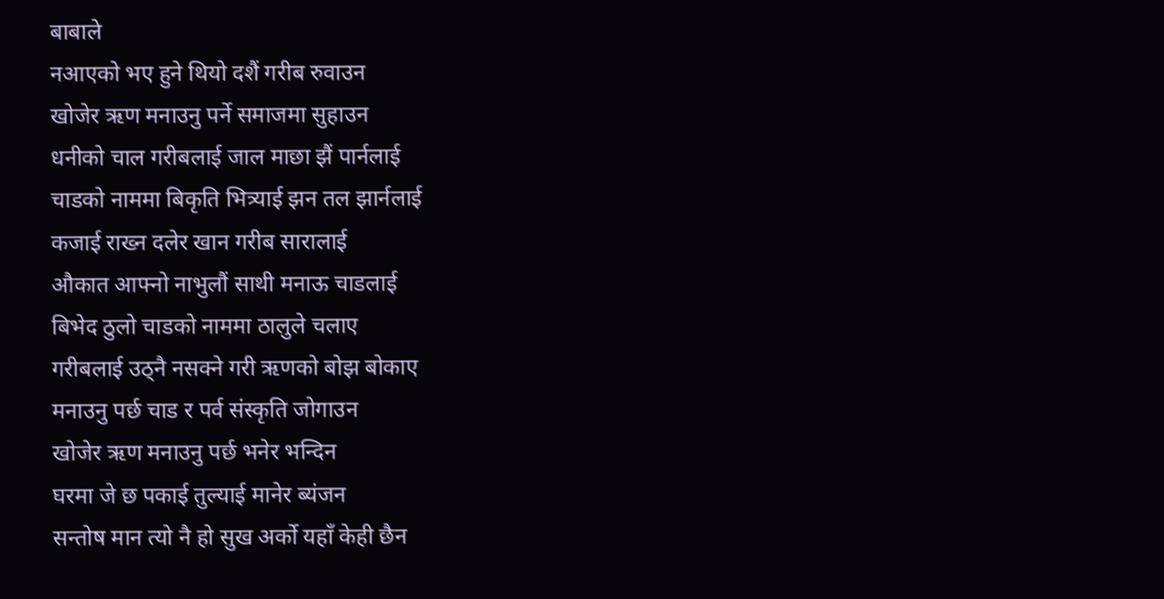बाबाले
नआएको भए हुने थियो दशैं गरीब रुवाउन
खोजेर ऋण मनाउनु पर्ने समाजमा सुहाउन
धनीको चाल गरीबलाई जाल माछा झैं पार्नलाई
चाडको नाममा बिकृति भित्र्याई झन तल झार्नलाई
कजाई राख्न दलेर खान गरीब सारालाई
औकात आफ्नो नाभुलौं साथी मनाऊ चाडलाई
बिभेद ठुलो चाडको नाममा ठालुले चलाए
गरीबलाई उठ्नै नसक्ने गरी ऋणको बोझ बोकाए
मनाउनु पर्छ चाड र पर्व संस्कृति जोगाउन
खोजेर ऋण मनाउनु पर्छ भनेर भन्दिन
घरमा जे छ पकाई तुल्याई मानेर ब्यंजन
सन्तोष मान त्यो नै हो सुख अर्को यहाँ केही छैन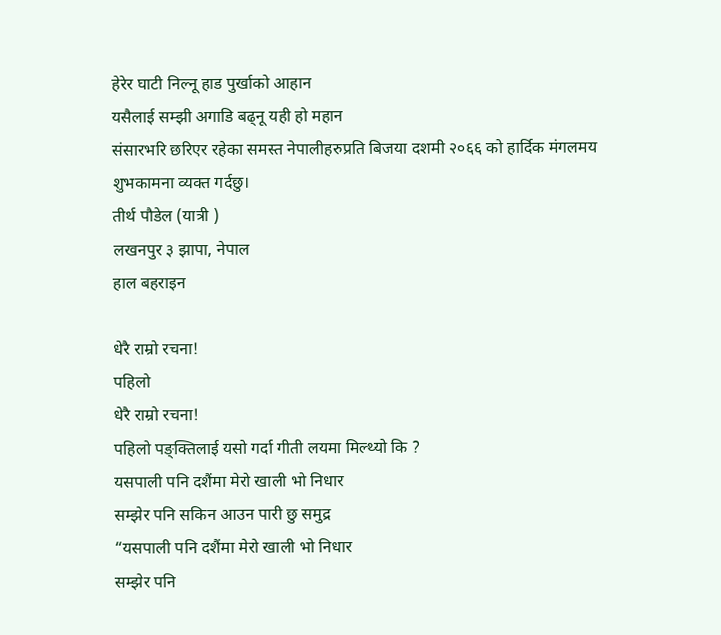हेरेर घाटी निल्नू हाड पुर्खाको आहान
यसैलाई सम्झी अगाडि बढ्नू यही हो महान
संसारभरि छरिएर रहेका समस्त नेपालीहरुप्रति बिजया दशमी २०६६ को हार्दिक मंगलमय शुभकामना व्यक्त गर्दछु।
तीर्थ पौडेल (यात्री )
लखनपुर ३ झापा, नेपाल
हाल बहराइन

धेरै राम्रो रचना!
पहिलो
धेरै राम्रो रचना!
पहिलो पङ्क्तिलाई यसो गर्दा गीती लयमा मिल्थ्यो कि ?
यसपाली पनि दशैंमा मेरो खाली भो निधार
सम्झेर पनि सकिन आउन पारी छु समुद्र
“यसपाली पनि दशैंमा मेरो खाली भो निधार
सम्झेर पनि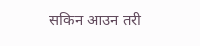सकिन आउन तरी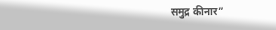समुद्र कीनार”